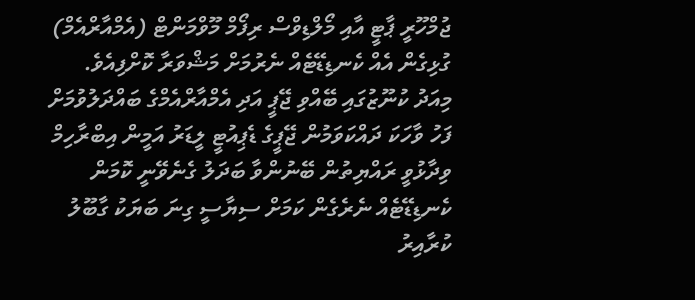ޖުމްހޫރީ ޕާޓީ އާއި މޯލްޑިވްސް ރިފޯމް މޫވްމަންޓް (އެމްއާރްއެމް) ގުޅިގެން އެއް ކެނޑިޑޭޓެއް ނެރުމަށް މަޝްވަރާ ކޮށްފިއެވެ.
މިއަދު ކުނޫޒުގައި ބޭއްވި ޖޭޕީ އަދި އެމްއާރްއެމްގެ ބައްދަލުވުމަށް ފަހު ވާހަކަ ދައްކަވަމުން ޖޭޕީގެ ޑެޕިއުޓީ ލީޑަރު އަމީން އިބްރާހިމް ވިދާޅުވީ ރައްޔިތުން ބޭނުންވާ ބަދަލު ގެނެވޭނީ ކޮމަން ކެނޑިޑޭޓެއް ނެރެގެން ކަމަށް ސިޔާސީ ގިނަ ބަޔަކު ގާބޫލު ކުރާއިރު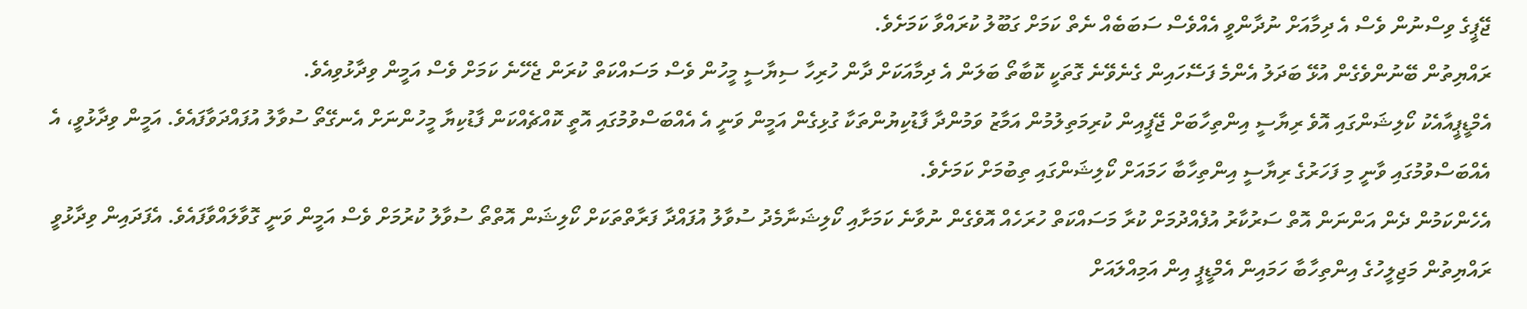ޖޭޕީގެ ވިސްނުން ވެސް އެ ދިމާއަށް ނުދާންވީ އެއްވެސް ސަބަބެއް ނެތް ކަމަށް ގަބޫލު ކުރައްވާ ކަމަށެވެ.
ރައްޔިތުން ބޭނުންވެގެން އުޅޭ ބަދަލު އެންމެ ފަސޭހައިން ގެނެވޭނެ ގޮތަކީ ކޮބާތޯ ބަލަން އެ ދިމާއަކަށް ދާން ހުރިހާ ސިޔާސީ މީހުން ވެސް މަސައްކަތް ކުރަން ޖެހޭނެ ކަމަށް ވެސް އަމީން ވިދާޅުވިއެވެ.
އެމްޑީޕީއާއެކު ކޯލިޝަންގައި އޮވެ ރިޔާސީ އިންތިހާބަށް ޖޭޕީއިން ކުރިމަތިލުމުން އަމާޒު ވަމުންދާ ފާޑުކިޔުންތަކާ ގުޅިގެން އަމީން ވަނީ އެ އެއްބަސްވުމުގައި އޮތީ ކޮއްޗެއްކަން ފާޑުކިޔާ މީހުންނަށް އެނގޭތޯ ސުވާލު އުފައްދަވާފައެވެ. އަމީން ވިދާޅުވީ، އެ އެއްބަސްވުމުގައި ވާނީ މި ފަހަރުގެ ރިޔާސީ އިންތިހާބާ ހަމައަށް ކޯލިޝަންގައި ތިބުމަށް ކަމަށެވެ.
އެހެންކަމުން ދެން އަންނަން އޮތް ސަރުކާރު އުފެއްދުމަށް ކުރާ މަސައްކަތް ހުރަހެއް އޮވެގެން ނުވާނެ ކަމަށާއި ކޯލިޝަނާމެދު ސުވާލު އުފައްދާ ފަރާތްތަކަށް ކޯލިޝަން އޮތްތޯ ސުވާލު ކުރުމަށް ވެސް އަމީން ވަނީ ގޮވާލައްވާފައެވެ. އެފަދައިން ވިދާޅުވީ ރައްޔިތުން މަޖިލީހުގެ އިންތިހާބާ ހަމައިން އެމްޑީޕީ އިން އަމިއްލައަށް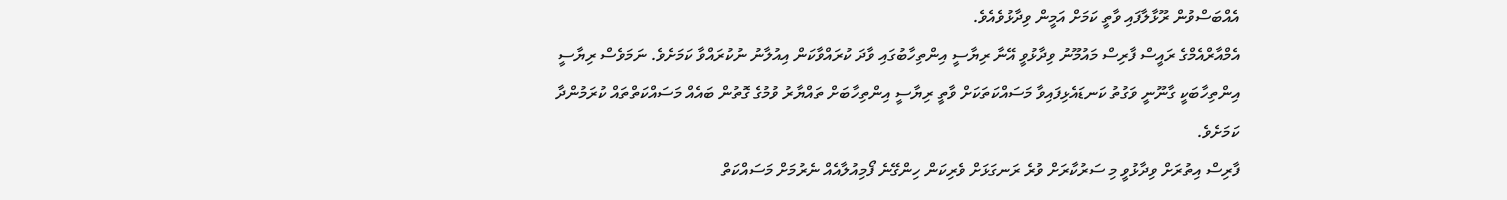އެއްބަސްވުން ރޫޅާލާފައި ވާތީ ކަމަށް އަމީން ވިދާޅުވެއެވެ.
އެމްއާރްއެމްގެ ރައީސް ފާރިސް މައުމޫނު ވިދާޅުވީ އޭނާ ރިޔާސީ އިންތިހާބުގައި ވާދަ ކުރައްވާކަން އިއުލާނު ނުކުރައްވާ ކަމަށެވެ. ނަމަވެސް ރިޔާސީ އިންތިހާބަކީ ގާނޫނީ ވަގުތު ކަނޑައެޅިފައިވާ މަސައްކަތަކަށް ވާތީ ރިޔާސީ އިންތިހާބަށް ތައްޔާރު ވުމުގެ ގޮތުން ބައެއް މަސައްކަތްތައް ކުރަމުންދާ ކަމަށެވެ.
ފާރިސް އިތުރަށް ވިދާޅުވީ މި ސަރުކާރަށް ވުރެ ރަނގަޅަށް ވެރިކަން ހިންގޭނެ ފޯމިއުލާއެއް ނެރުމަށް މަސައްކަތް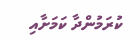ކުރަމުންދާ ކަމަށާއި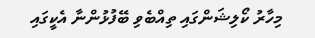މިހާރު ކޯލިޝަންގައި ތިއްބެވި ބޭފުޅުންނާ އެކީގައި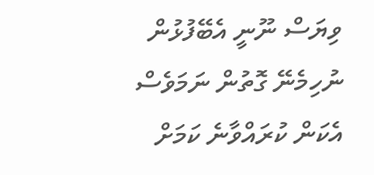ވިޔަސް ނޫނީ އެބޭފުޅުން ނުހިމެނޭ ގޮތުން ނަމަވެސް އެކަން ކުރައްވާނެ ކަމަށް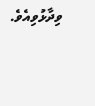ވިދާޅުވިއެވެ.